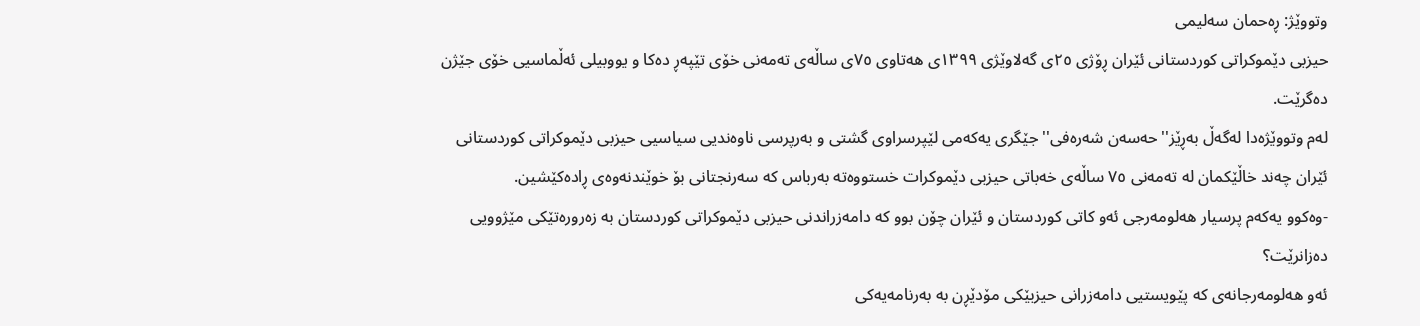وتووێژ: ڕەحمان سەلیمی
حیزبی دێموکراتی کوردستانی ئێران ڕۆژی ٢٥ی گەلاوێژی ١٣٩٩ی هەتاوی ٧٥ی ساڵەی تەمەنی خۆی تێپەڕ دەکا و یووبیلی ئەڵماسیی خۆی جێژن دەگرێت.
لەم وتووێژەدا لەگەڵ بەڕێز''حەسەن شەرەفی'' جێگری یەکەمی لێپرسراوی گشتی و بەرپرسی ناوەندیی سیاسیی حیزبی دێموکراتی کوردستانی ئێران چەند خاڵێکمان لە تەمەنی ٧٥ ساڵەی خەباتی حیزبی دێموکرات خستووەتە بەرباس کە سەرنجتانی بۆ خوێندنەوەی ڕادەکێشین.
-وەکوو یەکەم پرسیار هەلومەرجی ئەو کاتی کوردستان و ئێران چۆن بوو کە دامەزراندنی حیزبی دێموکراتی کوردستان بە زەرورەتێکی مێژوویی دەزانرێت؟
ئەو هەلومەرجانەی کە پێویستیی دامەزرانی حیزبێکی مۆدێڕن بە بەرنامەیەکی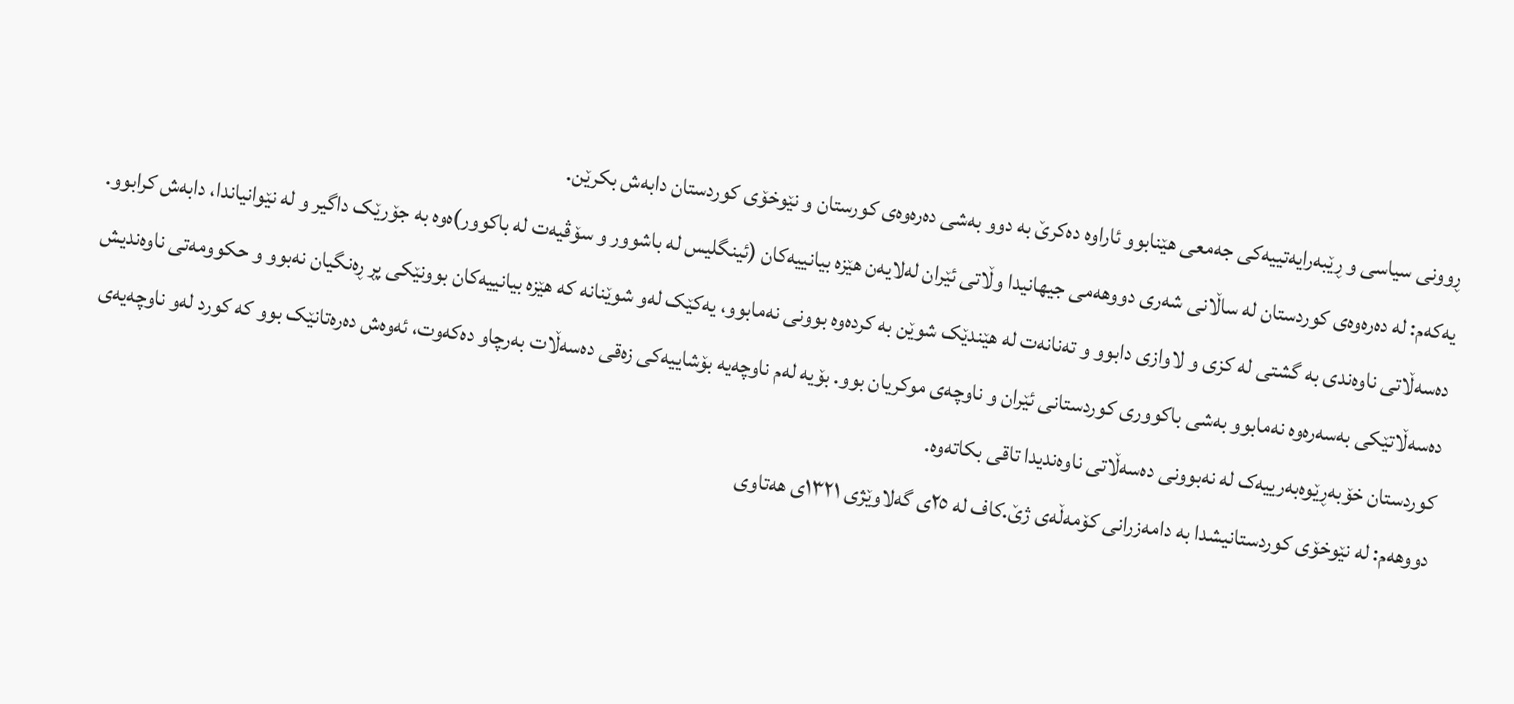ڕوونی سیاسی و ڕێبەرایەتییەکی جەمعی هێنابوو ئاراوە دەکرێ بە دوو بەشی دەرەوەی کورستان و نێوخۆی کوردستان دابەش بکرێن.
یەکەم: لە دەرەوەی کوردستان لە ساڵانی شەری دووهەمی جیهانیدا وڵاتی ئێران لەلایەن هێزە بیانییەکان (ئینگلیس لە باشوور و سۆڤیەت لە باکوور)ەوە بە جۆرێک داگیر و لە نێوانیاندا، دابەش کرابوو. دەسەڵاتی ناوەندی بە گشتی لە کزی و لاوازی دابوو و تەنانەت لە هێندێک شوێن بە کردەوە بوونی نەمابوو، یەکێک لەو شوێنانە کە هێزە بیانییەکان بوونێکی پڕ ڕەنگیان نەبوو و حکوومەتی ناوەندیش دەسەڵاتێکی بەسەرەوە نەمابوو بەشی باکووری کوردستانی ئێران و ناوچەی موکریان بوو. بۆیە لەم ناوچەیە بۆشاییەکی زەقی دەسەڵات بەرچاو دەکەوت، ئەوەش دەرەتانێک بوو کە کورد لەو ناوچەیەی کوردستان خۆبەڕێوەبەرییەک لە نەبوونی دەسەڵاتی ناوەندیدا تاقی بکاتەوە.
دووهەم: لە نێوخۆی کوردستانیشدا بە دامەزرانی کۆمەڵەی ژێ.کاف لە ٢٥ی گەلاوێژی ١٣٢١ی هەتاوی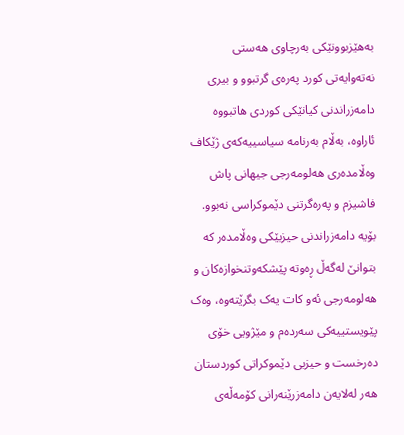بەهێزبوونێکی بەرچاوی هەستی نەتەوایەتی کورد پەرەی گرتبوو و بیری دامەزراندنی کیانێکی کوردی هاتبووە ئاراوە، بەڵام بەرنامە سیاسییەکەی ژێکاف وەڵامدەری هەلومەرجی جیهانی پاش فاشیزم و پەرەگرتنی دێموکراسی نەبوو. بۆیە دامەزراندنی حیزبێکی وەڵامدەر کە بتوانێ لەگەڵ ڕەوتە پێشکەوتنخوازەکان و هەلومەرجی ئەو کات یەک بگرێتەوە، وەک پێویستییەکی سەردەم و مێژویی خۆی دەرخست و حیزبی دێموکراتی کوردستان هەر لەلایەن دامەزرێنەرانی کۆمەڵەی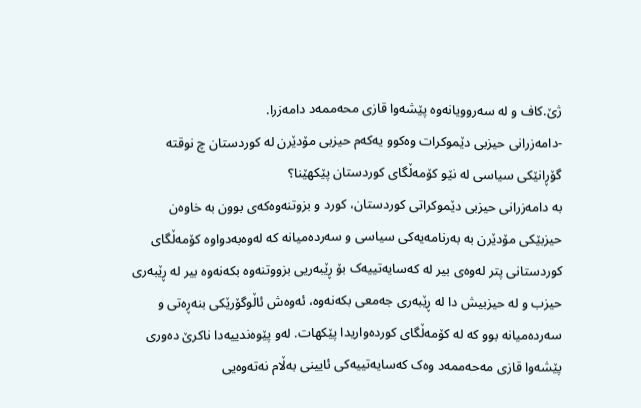ژێ.کاف و لە سەروویانەوە پێشەوا قازی محەممەد دامەزرا.
-دامەزرانی حیزبی دێموکرات وەکوو یەکەم حیزبی مۆدێرن لە کوردستان چ نوقتە گۆڕانێکی سیاسی لە نێو کۆمەڵگای کوردستان پێکهێنا؟
بە دامەزرانی حیزبی دێموکراتی کوردستان، کورد و بزوتنەوەکەی بوون بە خاوەن حیزبێکی مۆدێرن بە بەرنامەیەکی سیاسی و سەردەمیانە کە لەوەبەدواوە کۆمەڵگای کوردستانی پتر لەوەی بیر لە کەسایەتییەک بۆ ڕێبەریی بزووتنەوە بکەنەوە بیر لە ڕێبەری حیزب و لە حیزبیش دا لە ڕێبەری جەمعی بکەنەوە، ئەوەش ئاڵوگۆرێکی بنەڕەتی و سەردەمیانە بوو کە لە کۆمەڵگای کوردەواریدا پێکهات. لەو پێوەندییەدا ناکرێ دەوری
پێشەوا قازی مەحەممەد وەک کەسایەتییەکی ئایینی بەڵام نەتەوەیی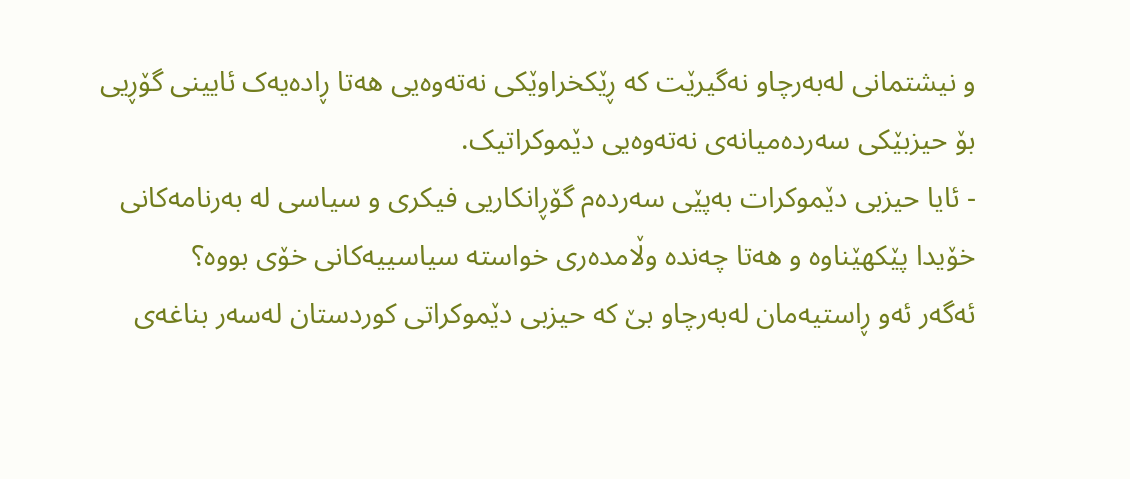و نیشتمانی لەبەرچاو نەگیرێت کە ڕێکخراوێکی نەتەوەیی هەتا ڕادەیەک ئایینی گۆڕیی بۆ حیزبێکی سەردەمیانەی نەتەوەیی دێموکراتیک.
- ئایا حیزبی دێموکرات بەپێی سەردەم گۆڕانکاریی فیکری و سیاسی لە بەرنامەکانی خۆیدا پێکهێناوە و هەتا چەندە وڵامدەری خواستە سیاسییەکانی خۆی بووە؟
ئەگەر ئەو ڕاستیەمان لەبەرچاو بێ کە حیزبی دێموکراتی کوردستان لەسەر بناغەی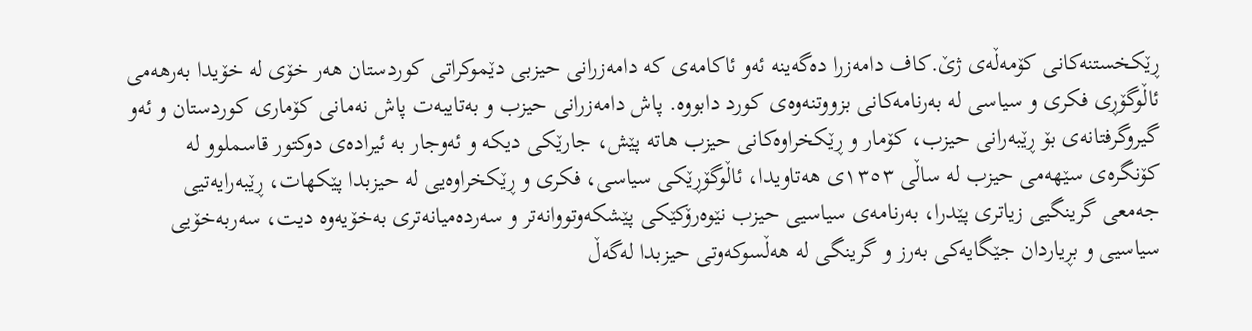ڕێکخستنەکانی کۆمەڵەی ژێ.کاف دامەزرا دەگەینە ئەو ئاکامەی کە دامەزرانی حیزبی دێموکراتی کوردستان هەر خۆی لە خۆیدا بەرهەمی ئاڵوگۆڕی فکری و سیاسی لە بەرنامەکانی بزووتنەوەی کورد دابووە. پاش دامەزرانی حیزب و بەتایبەت پاش نەمانی کۆماری کوردستان و ئەو گیروگرفتانەی بۆ ڕێبەرانی حیزب، کۆمار و ڕێکخراوەکانی حیزب هاتە پێش، جارێکی دیکە و ئەوجار بە ئیرادەی دوکتور قاسملوو لە کۆنگرەی سێهەمی حیزب لە ساڵی ١٣٥٣ی هەتاویدا، ئاڵوگۆڕێکی سیاسی، فکری و ڕێکخراوەیی لە حیزبدا پێكهات، ڕێبەرایەتیی جەمعی گرینگیی زیاتری پێدرا، بەرنامەی سیاسیی حیزب نێوەرۆکێکی پێشکەوتووانەتر و سەردەمیانەتری بەخۆیەوە دیت، سەربەخۆیی سیاسیی و بڕیاردان جێگایەکی بەرز و گرینگی لە هەڵسوکەوتی حیزبدا لەگەڵ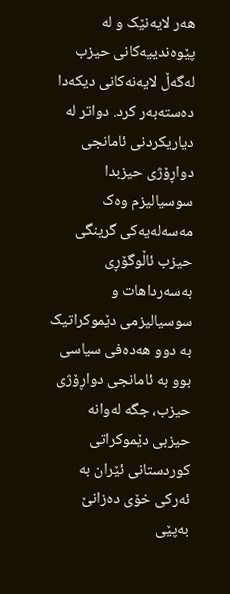هەر لایەنێک و لە پێوەندییەکانی حیزب لەگەڵ لایەنەکانی دیکەدا دەستەبەر کرد. دواتر لە دیاریکردنی ئامانجی دواڕۆژی حیزبدا سوسیالیزم وەک مەسەلەیەکی گرینگی حیزب ئاڵوگۆڕی بەسەرداهات و سوسیالیزمی دێموکراتیک بە دوو هەدەفی سیاسی بوو بە ئامانجی دواڕۆژی حیزب، جگە لەوانە حیزبی دێموکراتی کوردستانی ئێران بە ئەرکی خۆی دەزانێ بەپێی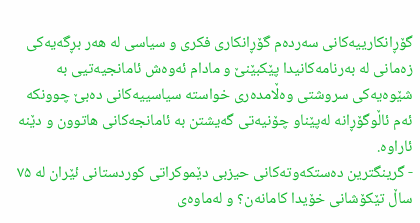گۆڕانکارییەکانی سەردەم گۆڕانکاری فکری و سیاسی لە هەر بڕگەیەکی زەمانی لە بەرنامەکانیدا پێکبێنێ و مادام ئەوەش ئامانجیەتیی بە شێوەیەکی سروشتی وەڵامدەری خواستە سیاسییەکانی دەبێ چوونکە ئەم ئاڵوگۆڕانە لەپێناو چۆنیەتی گەیشتن بە ئامانجەکانی هاتوون و دێنە ئاراوە.
- گرینگترین دەستکەوتەکانی حیزبی دێموکراتی کوردستانی ئێران لە ۷۵ ساڵ تێکۆشانی خۆیدا کامانەن؟ و لەماوەی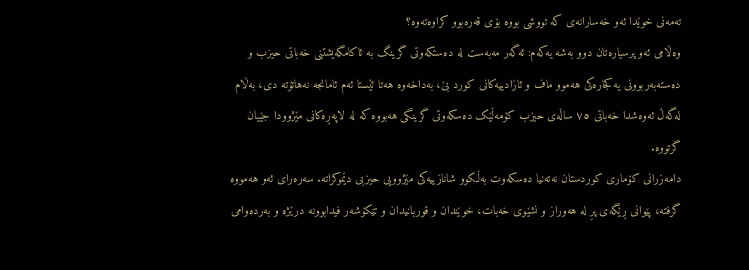تەمەنی خوێدا ئەو خەسارانەی کە تووشی بووە بۆی قەرەبوو کراوەتەوە؟
وەڵامی ئەو پرسیارەتان دوو بەشە یەکەم: ئەگەر مەبەست لە دەستکەوتی گرینگ بە ئاکامگەیشتنی خەباتی حیزب و دەستەبەربوونی یەکجارەکی هەموو ماف و ئازادییەکانی کورد بێ، بەداخەوە هەتا ئێستا ئەم ئامانجە نەهاتۆتە دی، بەڵام لەگەڵ ئەوەشدا خەباتی ٧٥ ساڵەی حیزب کۆمەڵێک دەسکەوتی گرینگی هەبووە کە لە لاپەڕەکانی مێژوودا جێیان گرتووە.
دامەزرانی کۆماری کوردستان نەتەنیا دەسکەوت بەڵکوو شانازییەکی مێژوویی حیزبی دێموکراتە. سەرەرای ئەو هەمووە گرفتە، پێوانی ڕێگەی پڕ لە هەوراز و نشێوی خەبات، خوێندان و قوربانیدان و تێکۆشەر فیدابوونە درێژە و بەردەوامی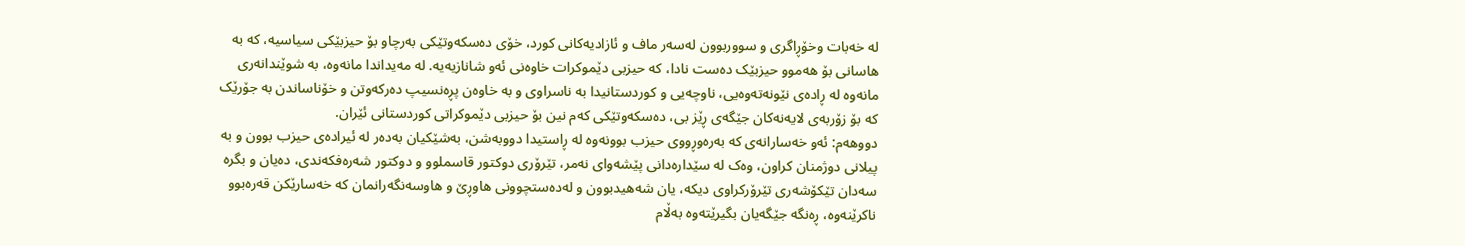لە خەبات وخۆڕاگری و سووربوون لەسەر ماف و ئازادیەکانی کورد، خۆی دەسکەوتێکی بەرچاو بۆ حیزبێکی سیاسیە، کە بە هاسانی بۆ هەموو حیزبێک دەست نادا، کە حیزبی دێموکرات خاوەنی ئەو شانازیەیە. لە مەیداندا مانەوە، بە شوێندانەری مانەوە لە ڕادەی نێونەتەوەیی، ناوچەیی و کوردستانیدا بە ناسراوی و بە خاوەن پڕەنسیپ دەرکەوتن و خۆناساندن بە جۆرێک کە بۆ زۆربەی لایەنەکان جێگەی ڕێز بی، دەسکەوتێکی کەم نین بۆ حیزبی دێموکراتی کوردستانی ئێران.
دووهەم: ئەو خەسارانەی کە بەرەوڕووی حیزب بوونەوە لە ڕاستیدا دووبەشن، بەشێکیان بەدەر لە ئیرادەی حیزب بوون و بە پیلانی دوژمنان کراون، وەک لە سێدارەدانی پێشەوای نەمر، تێرۆری دوکتور قاسملوو و دوکتور شەرەفکەندی، دەیان و بگرە سەدان تێکۆشەری تێرۆرکراوی دیکە، یان شەهیدبوون و لەدەستچوونی هاوڕێ و هاوسەنگەرانمان کە خەسارێکن قەرەبوو ناکرێنەوە، ڕەنگە جێگەیان بگیرێتەوە بەڵام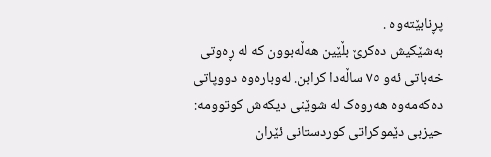پڕنابێتەوە .
بەشێکیش دەکرێ بڵێین هەڵەبوون کە لە ڕەوتی خەباتی ئەو ٧٥ ساڵەدا کرابن. لەوبارەوە دووپاتی دەکەمەوە هەروەک لە شوێنی دیکەش کوتوومە: حیزبی دێموکراتی کوردستانی ئێران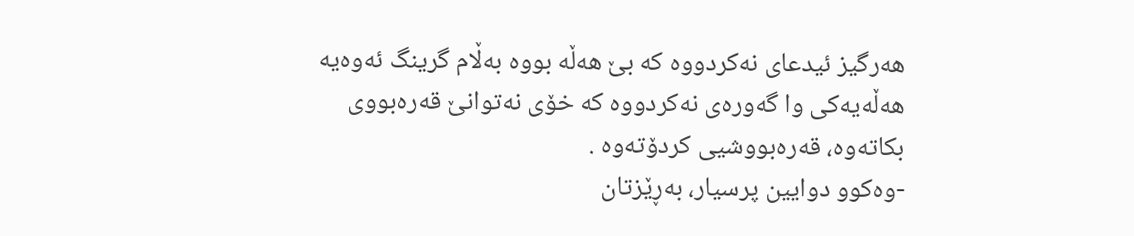هەرگیز ئیدعای نەکردووە کە بێ هەڵە بووە بەڵام گرینگ ئەوەیە هەڵەیەکی وا گەورەی نەکردووە کە خۆی نەتوانێ قەرەبووی بکاتەوە، قەرەبووشيی کردۆتەوە .
-وەکوو دوایین پرسیار، بەڕێزتان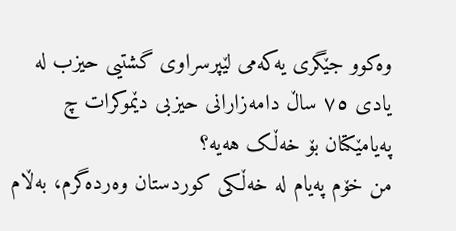وەکوو جێگری یەکەمی لێپرسراوی گشتیی حیزب لە یادی ٧٥ ساڵ دامەزارانی حیزبی دێموکرات چ پەیامێکتان بۆ خەڵک هەیە؟
من خۆم پەیام لە خەڵکی کوردستان وەردەگرم، بەڵام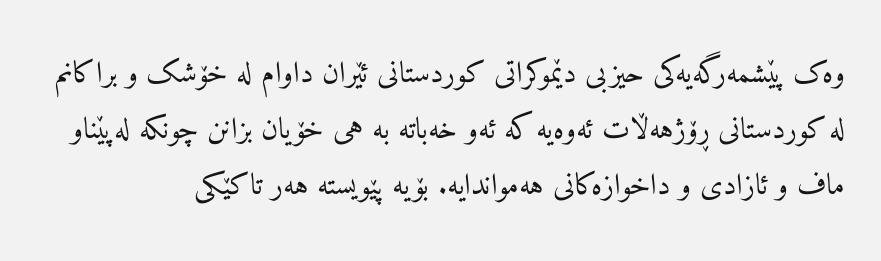وەک پێشمەرگەیەکی حیزبی دێموکراتی کوردستانی ئێران داوام لە خۆشک و براکانم لە کوردستانی ڕۆژهەڵات ئەوەیە کە ئەو خەباتە بە هی خۆیان بزانن چونکە لەپێناو ماف و ئازادی و داخوازەکانی هەمواندایە. بۆیە پێویستە هەر تاکێکی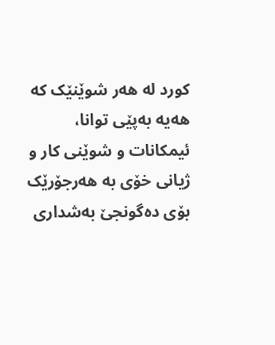کورد لە هەر شوێنێک کە هەیە بەپێی توانا، ئیمکانات و شوێنی کار و ژیانی خۆی بە هەرجۆرێک بۆی دەگونجێ بەشداری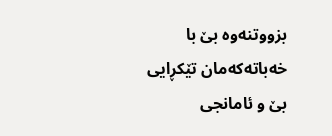بزووتنەوە بێ با خەباتەکەمان تێکڕایی بێ و ئامانجی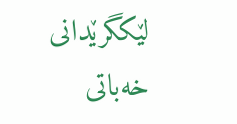لێکگرێدانی خەباتی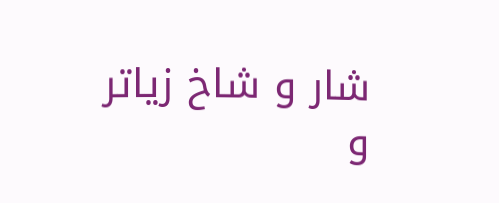شار و شاخ زیاتر و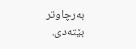بەرچاوتر بێتەدی.